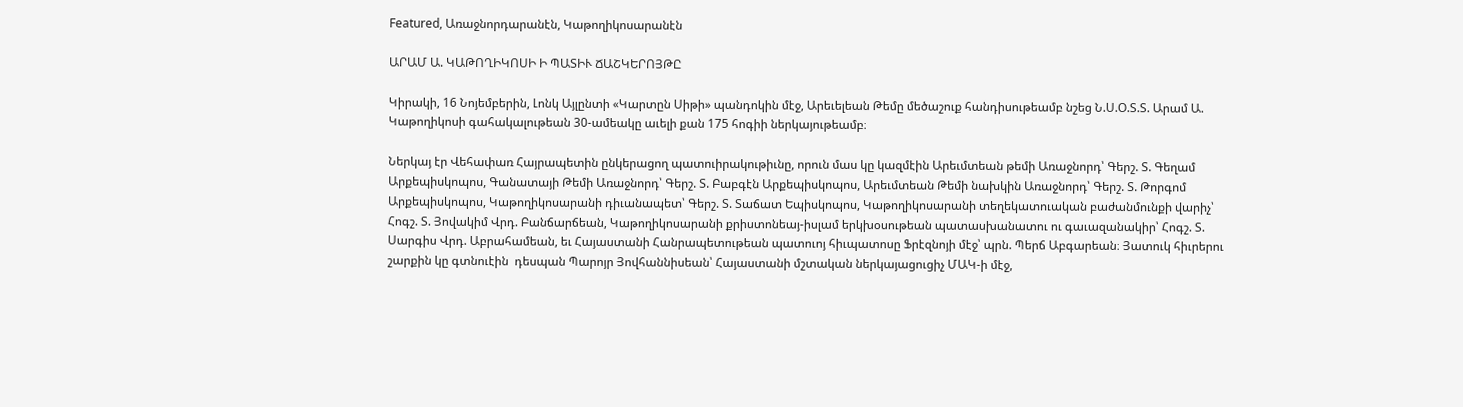Featured, Առաջնորդարանէն, Կաթողիկոսարանէն

ԱՐԱՄ Ա. ԿԱԹՈՂԻԿՈՍԻ Ի ՊԱՏԻՒ ՃԱՇԿԵՐՈՅԹԸ

Կիրակի, 16 Նոյեմբերին, Լոնկ Այլընտի «Կարտըն Սիթի» պանդոկին մէջ, Արեւելեան Թեմը մեծաշուք հանդիսութեամբ նշեց Ն.Ս.Օ.Տ.Տ. Արամ Ա. Կաթողիկոսի գահակալութեան 30-ամեակը աւելի քան 175 հոգիի ներկայութեամբ։

Ներկայ էր Վեհափառ Հայրապետին ընկերացող պատուիրակութիւնը, որուն մաս կը կազմէին Արեւմտեան թեմի Առաջնորդ՝ Գերշ. Տ. Գեղամ Արքեպիսկոպոս, Գանատայի Թեմի Առաջնորդ՝ Գերշ. Տ. Բաբգէն Արքեպիսկոպոս, Արեւմտեան Թեմի նախկին Առաջնորդ՝ Գերշ. Տ. Թորգոմ Արքեպիսկոպոս, Կաթողիկոսարանի դիւանապետ՝ Գերշ. Տ. Տաճատ Եպիսկոպոս, Կաթողիկոսարանի տեղեկատուական բաժանմունքի վարիչ՝ Հոգշ. Տ. Յովակիմ Վրդ. Բանճարճեան, Կաթողիկոսարանի քրիստոնեայ-իսլամ երկխօսութեան պատասխանատու ու գաւազանակիր՝ Հոգշ. Տ. Սարգիս Վրդ. Աբրահամեան, եւ Հայաստանի Հանրապետութեան պատուոյ հիւպատոսը Ֆրէզնոյի մէջ՝ պրն. Պերճ Աբգարեան։ Յատուկ հիւրերու շարքին կը գտնուէին  դեսպան Պարոյր Յովհաննիսեան՝ Հայաստանի մշտական ներկայացուցիչ ՄԱԿ-ի մէջ,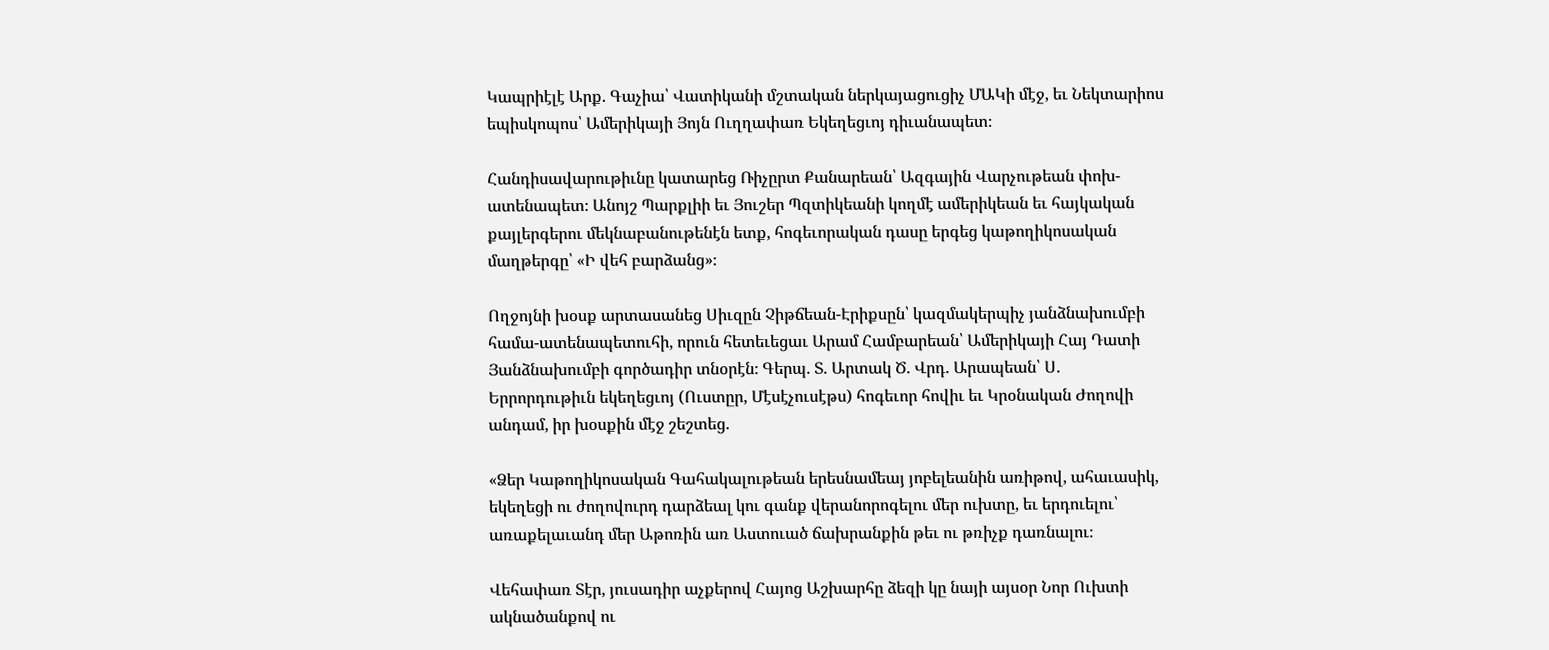Կապրիէլէ Արք. Գաչիա՝ Վատիկանի մշտական ներկայացուցիչ ՄԱԿի մէջ, եւ Նեկտարիոս եպիսկոպոս՝ Ամերիկայի Յոյն Ուղղափառ Եկեղեցւոյ դիւանապետ։

Հանդիսավարութիւնը կատարեց Ռիչըրտ Քանարեան՝ Ազգային Վարչութեան փոխ-ատենապետ։ Անոյշ Պարքլիի եւ Յուշեր Պզտիկեանի կողմէ ամերիկեան եւ հայկական քայլերգերու մեկնաբանութենէն ետք, հոգեւորական դասը երգեց կաթողիկոսական մաղթերգը՝ «Ի վեհ բարձանց»։

Ողջոյնի խօսք արտասանեց Սիւզըն Չիթճեան-Էրիքսըն՝ կազմակերպիչ յանձնախումբի համա-ատենապետուհի, որուն հետեւեցաւ Արամ Համբարեան՝ Ամերիկայի Հայ Դատի Յանձնախումբի գործադիր տնօրէն։ Գերպ. Տ. Արտակ Ծ. Վրդ. Արապեան՝ Ս. Երրորդութիւն եկեղեցւոյ (Ուստըր, Մէսէչուսէթս) հոգեւոր հովիւ եւ Կրօնական Ժողովի անդամ, իր խօսքին մէջ շեշտեց.

«Ձեր Կաթողիկոսական Գահակալութեան երեսնամեայ յոբելեանին առիթով, ահաւասիկ, եկեղեցի ու ժողովուրդ դարձեալ կու գանք վերանորոգելու մեր ուխտը, եւ երդուելու՝ առաքելաւանդ մեր Աթոռին առ Աստուած ճախրանքին թեւ ու թռիչք դառնալու։

Վեհափառ Տէր, յուսադիր աչքերով Հայոց Աշխարհը ձեզի կը նայի այսօր Նոր Ուխտի ակնածանքով ու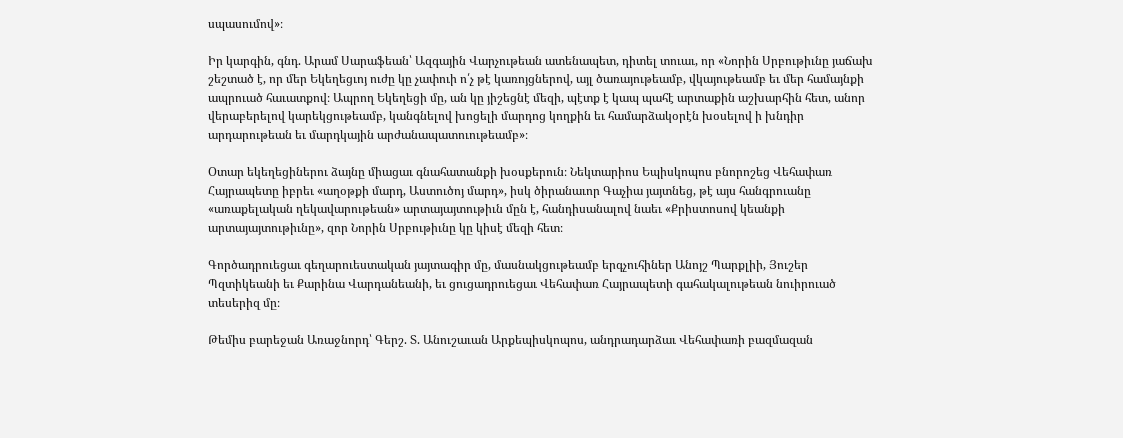սպասումով»։

Իր կարգին, գնդ. Արամ Սարաֆեան՝ Ազգային Վարչութեան ատենապետ, դիտել տուաւ, որ «Նորին Սրբութիւնը յաճախ շեշտած է, որ մեր Եկեղեցւոյ ուժը կը չափուի ո՛չ թէ կառոյցներով, այլ ծառայութեամբ, վկայութեամբ եւ մեր համայնքի ապրուած հաւատքով։ Ապրող Եկեղեցի մը, ան կը յիշեցնէ մեզի, պէտք է կապ պահէ արտաքին աշխարհին հետ, անոր վերաբերելով կարեկցութեամբ, կանգնելով խոցելի մարդոց կողքին եւ համարձակօրէն խօսելով ի խնդիր արդարութեան եւ մարդկային արժանապատուութեամբ»։

Օտար եկեղեցիներու ձայնը միացաւ գնահատանքի խօսքերուն։ Նեկտարիոս Եպիսկոպոս բնորոշեց Վեհափառ Հայրապետը իբրեւ «աղօթքի մարդ, Աստուծոյ մարդ», իսկ ծիրանաւոր Գաչիա յայտնեց, թէ այս հանգրուանը «առաքելական ղեկավարութեան» արտայայտութիւն մըն է, հանդիսանալով նաեւ «Քրիստոսով կեանքի արտայայտութիւնը», զոր Նորին Սրբութիւնը կը կիսէ մեզի հետ։

Գործադրուեցաւ գեղարուեստական յայտագիր մը, մասնակցութեամբ երգչուհիներ Անոյշ Պարքլիի, Յուշեր Պզտիկեանի եւ Քարինա Վարդանեանի, եւ ցուցադրուեցաւ Վեհափառ Հայրապետի գահակալութեան նուիրուած տեսերիզ մը։

Թեմիս բարեջան Առաջնորդ՝ Գերշ. Տ. Անուշաւան Արքեպիսկոպոս, անդրադարձաւ Վեհափառի բազմազան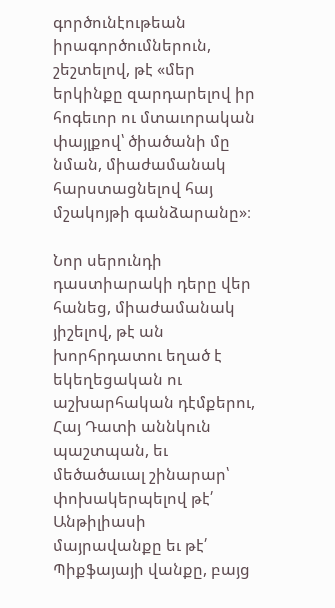գործունէութեան իրագործումներուն, շեշտելով, թէ «մեր երկինքը զարդարելով իր հոգեւոր ու մտաւորական փայլքով՝ ծիածանի մը նման, միաժամանակ հարստացնելով հայ մշակոյթի գանձարանը»։

Նոր սերունդի դաստիարակի դերը վեր հանեց, միաժամանակ յիշելով, թէ ան խորհրդատու եղած է եկեղեցական ու աշխարհական դէմքերու, Հայ Դատի աննկուն պաշտպան, եւ մեծածաւալ շինարար՝ փոխակերպելով թէ՛ Անթիլիասի մայրավանքը եւ թէ՛ Պիքֆայայի վանքը, բայց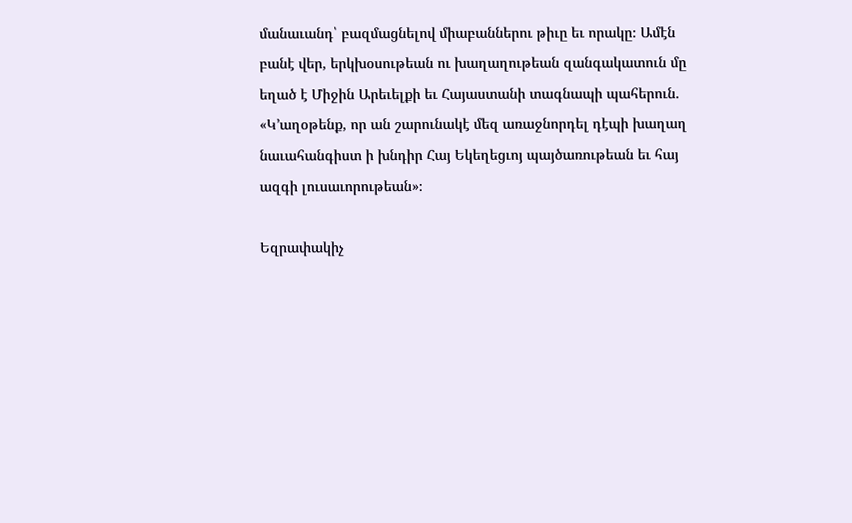մանաւանդ՝ բազմացնելով միաբաններու թիւը եւ որակը։ Ամէն բանէ վեր, երկխօսութեան ու խաղաղութեան զանգակատուն մը եղած է Միջին Արեւելքի եւ Հայաստանի տագնապի պահերուն. «Կ՚աղօթենք, որ ան շարունակէ մեզ առաջնորդել դէպի խաղաղ նաւահանգիստ ի խնդիր Հայ Եկեղեցւոյ պայծառութեան եւ հայ ազգի լուսաւորութեան»։

Եզրափակիչ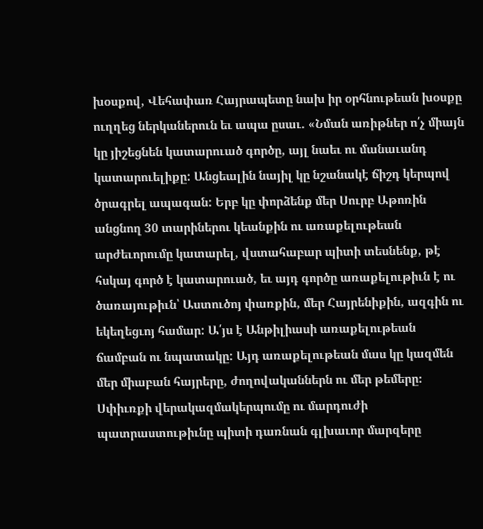խօսքով, Վեհափառ Հայրապետը նախ իր օրհնութեան խօսքը ուղղեց ներկաներուն եւ ապա ըսաւ. «Նման առիթներ ո՛չ միայն կը յիշեցնեն կատարուած գործը, այլ նաեւ ու մանաւանդ կատարուելիքը: Անցեալին նայիլ կը նշանակէ ճիշդ կերպով ծրագրել ապագան: Երբ կը փորձենք մեր Սուրբ Աթոռին անցնող 30 տարիներու կեանքին ու առաքելութեան արժեւորումը կատարել, վստահաբար պիտի տեսնենք, թէ հսկայ գործ է կատարուած, եւ այդ գործը առաքելութիւն է ու ծառայութիւն՝ Աստուծոյ փառքին, մեր Հայրենիքին, ազգին ու եկեղեցւոյ համար: Ա՛յս է Անթիլիասի առաքելութեան ճամբան ու նպատակը: Այդ առաքելութեան մաս կը կազմեն մեր միաբան հայրերը, ժողովականներն ու մեր թեմերը։ Սփիւռքի վերակազմակերպումը ու մարդուժի պատրաստութիւնը պիտի դառնան գլխաւոր մարզերը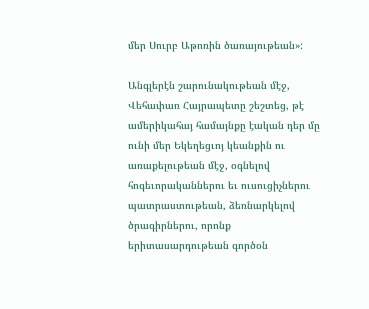մեր Սուրբ Աթոռին ծառայութեան»:

Անգլերէն շարունակութեան մէջ, Վեհափառ Հայրապետը շեշտեց, թէ ամերիկահայ համայնքը էական դեր մը ունի մեր Եկեղեցւոյ կեանքին ու առաքելութեան մէջ, օգնելով հոգեւորականներու եւ ուսուցիչներու պատրաստութեան, ձեռնարկելով ծրագիրներու, որոնք երիտասարդութեան գործօն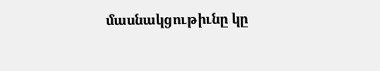մասնակցութիւնը կը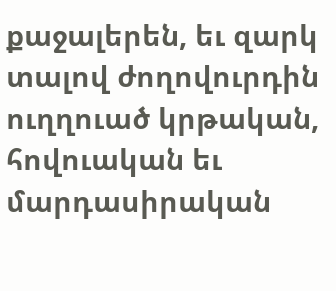քաջալերեն, եւ զարկ տալով ժողովուրդին ուղղուած կրթական, հովուական եւ մարդասիրական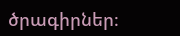ծրագիրներ։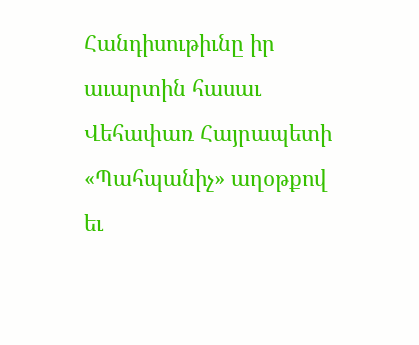Հանդիսութիւնը իր աւարտին հասաւ Վեհափառ Հայրապետի «Պահպանիչ» աղօթքով եւ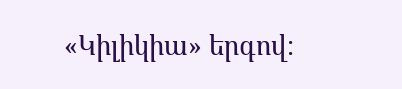«Կիլիկիա» երգով։